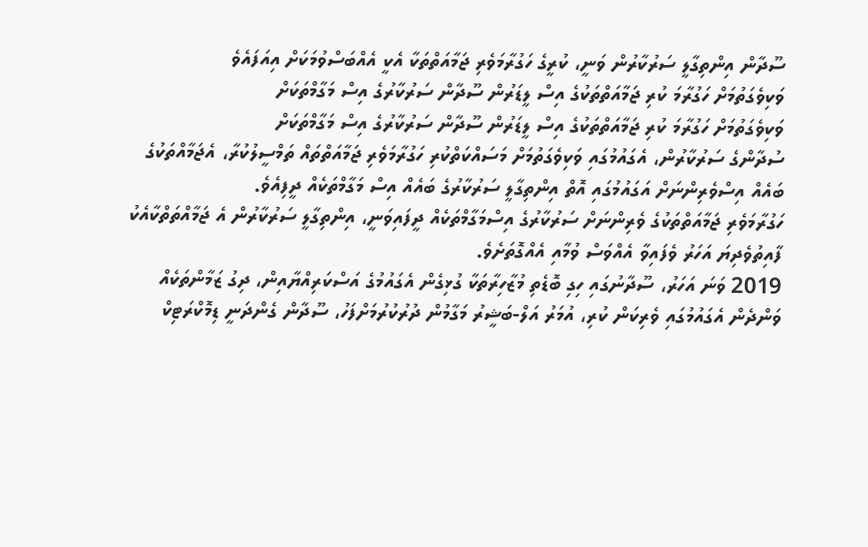ސޫދާން އިންތިގާލީ ސަރުކާރުން ވަނީ، ކުރީގެ ހަގުރާމަވެރި ޖަމާއަތްތަކާ އެކީ އެއްބަސްވުމަކަށް އިއަފައެވެ
ވަކިވެގަތުމަށް ހަގުރާމަ ކުރި ޖަމާއަތްތަކުގެ އިސް ލީޑަރުން ސޫދާން ސަރުކާރުގެ އިސް މަގާމްތަކަށް
ވަކިވެގަތުމަށް ހަގުރާމަ ކުރި ޖަމާއަތްތަކުގެ އިސް ލީޑަރުން ސޫދާން ސަރުކާރުގެ އިސް މަގާމްތަކަށް
ސުދާންގެ ސަރުކާރުން، އެގައުމުގައި ވަކިވެގަތުމަށް މަސައްކަތްކުރި ހަގުރާމަވެރި ޖަމާއަތްތައް ތަމްސީލުކުރާ، އެޖަމާއްތަކުގެ ބައެއް އިސްވެރިންނަށް އަގައުމުގައި އޮތް އިންތިގާލީ ސަރުކާރުގެ ބައެއް އިސް މަގާމްތަކެއް ދީފިއެވެ.
ހަގުރާމަވެރި ޖަމާއަތްތަކުގެ ވެރިންނަށް ސަރުކާރުގެ އިސްމަގާމްތަކެއް ދީފައިވަނީ، އިންތިގާލީ ސަރުކާރުން އެ ޖަމާއްތަތްކާއެކު ފާއިތުވެދިޔަ އަހަރު ވެފައިވާ އެއްވަސް ވުމާއި އެއްގޮތަށެވެ.
2019 ވަނަ އަހަރު، ސޫދާނުގައި ހިގި ބޮޑެތި މުޒާހިރާތަކާ ގުޅިގެން އެގައުމުގެ އަސްކަރިއްޔާއިން، ދިގު ޒަމާންތަކެއް ވަންދެން އެގައުމުގައި ވެރިކަން ކުރި، އުމަރު އަލް-ބަޝީރު މަގާމުން ދުރުކުރުމަށްފަހު، ސޫދާން ގެންދަނީ ޑިމޮކްރަޓިކް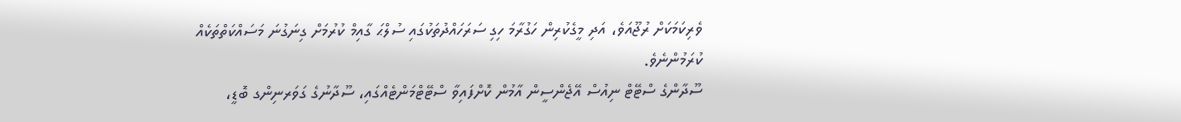ވެރިކަމަކަށް ރުޖޫއަވެ، އަދި މީގެކުރިން ހަގުރާމަ ހިގި ސަރަހައްދުތަކުގައި ސުލްޙަ ގާއިމް ކުރުމަށް ގިނަގުނަ މަސައްކަތްތަކެއް ކުރަމުންނެވެ.
ސޫދާންގެ ސްޓޭޓް ނިއުސް އޭޖެންސީން އާމުން ކޮށްފައިވާ ސްޓޭޓްމަންޓެއްގައި، ސޫދާނުގެ ގަވަރނިންގ ބޮޑީ،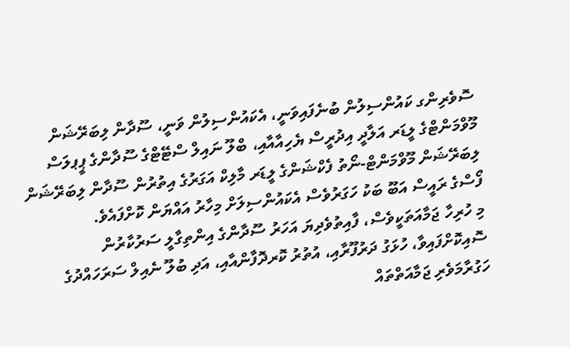ސޮވެރިންގ ކައުންސިލުން ބުނެފައިވަނީ، އެކައުންސިލުން ވަނީ، ސޫދާން ލިބަރޭޝަން މޫވްމަންޓްގެ ލީޑަރ އަލާދީ އިދުރީސް ޔެހިއާއާއި، ބްލޫ ނައިލް ސްޓޭޓްގެ ސޫދާންގެ ޕީޕލަސް ލިބަރޭޝަން މޫވްމަންޓް-ނޯތު ފެކްޝަންގެ ލީޑަރ މާލިކް އަގަރުގެ އިތުރުން ސޫދާން ލިބަރޭޝަން ފޯސްގެ ރައީސް އަބޫ ބަކު ހަގަރުވެސް އެކައުންސިލަށް މިހާރު އައްޔަން ކޮށްފައެވެ.
މި ހުރިހާ ޖަމާއަތަކީވެސް، ފާއިތުވެދިޔަ އަހަރު ސޫދާންގެ އިންތިގާލީ ސަރުކާރުން ސޮއިކޮށްފައިވާ، ހުޅަގު ދަރުފޫރާއި، އުތުރު ކޮރދޮފާންއާއި، އަދި ބުލޫ ނެއިލް ސަރަހައްދުގެ ހަގުރާމަވެރި ޖަމާއަތްތައް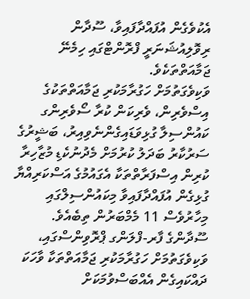އެކުވެގެން އުފައްދާފައިވާ، ސޫދާން ރިވޮލިއުޝަނަރީ ފްރޮންޓްގައި ހިމެނޭ ޖަމާއަތްތަކެވެ.
ވަކިވެގަތުމަށް ހަގުރާމަކުރި ޖަމާއަތްތަކުގެ އިސްވެރިން، ވެރިކަން ކުރާ ސޯވެރިންގ ކައުންސިލާ ގުޅިވަޑައިގެންނެވިއިރު، ބަޝީރުގެ ސަރުކާރު ބަދަލު ކުރުމަށް މެދުނުކެޑި މުޒާހިރާ ކުރިން އިސްފަރާތްތަކާ އެގައުމުގެ އަސްކަރިއްޔާ ގުޅިގެން އުފައްދާފައިވާ މިކައުންސިލްގައި މިހާރުވެސް 11 މެމްބަރުން ތިބެއެވެ.
ސޫދާންގެ ފާރ-ފްލަންގ ޕްރޮވިންސްގައި، ވަކިވެގަތުމަށް ހަގުރާމަކުރި ޖަމާއަތްތަކާ ވާހަކަ ދައްކައިގެން އެއްބަސްވުމަކަށް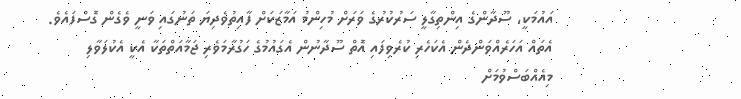އައުމަކީ، ސޫދާންގެ އިންތިގާލީ ސަރުކުރުގެ ވަރަށް މުހިންމު އަމާޒަކަށް ފާއިތުވެދިޔަ ތަނުގައި ވަނީ ވެގެން ގޮސްފައެވެ. އެތައް އަހަރެއްވަންދެން އެކަހެރި ކުރެވިފައި އޮތް ސޫދާނުން އެގައުމުގެ ހަގުރާމަވެރި ޖަމާއަތްތަކާ އެކީ އެކުލަވާލި މިއެއްބަސްވުމަށް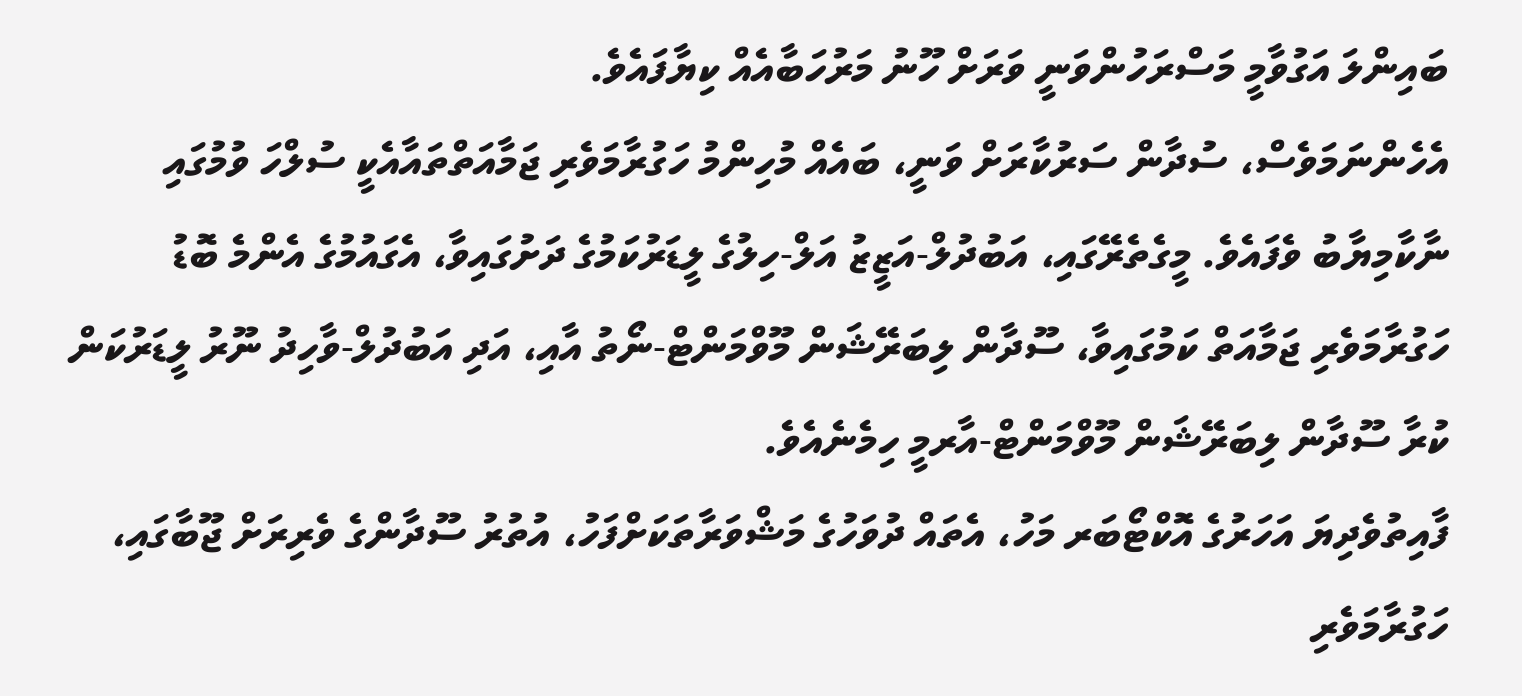ބައިންލަ އަގުވާމީ މަސްރަހުންވަނީ ވަރަށް ހޫނު މަރުހަބާއެއް ކިޔާފައެވެ.
އެހެންނަމަވެސް، ސުދާން ސަރުކާރަށް ވަނީ، ބައެއް މުހިންމު ހަގުރާމަވެރި ޖަމާއަތްތައާއެކީ ސުލްހަ ވުމުގައި ނާކާމިޔާބު ވެފައެވެ. މީގެތެރޭގައި، އަބުދުލް-އަޒީޒު އަލް-ހިލުގެ ލީޑަރުކަމުގެ ދަށުގައިވާ، އެގައުމުގެ އެންމެ ބޮޑު ހަގުރާމަވެރި ޖަމާއަތް ކަމުގައިވާ، ސޫދާން ލިބަރޭޝަން މޫވްމަންޓް-ނޯތު އާއި، އަދި އަބުދުލް-ވާހިދު ނޫރު ލީޑަރުކަން ކުރާ ސޫދާން ލިބަރޭޝަން މޫވްމަންޓް-އާރމީ ހިމެނެއެވެ.
ފާއިތުވެދިޔަ އަހަރުގެ އޮކްޓޯބަރ މަހު، އެތައް ދުވަހުގެ މަޝްވަރާތަކަށްފަހު، އުތުރު ސޫދާންގެ ވެރިރަށް ޖޫބާގައި، ހަގުރާމަވެރި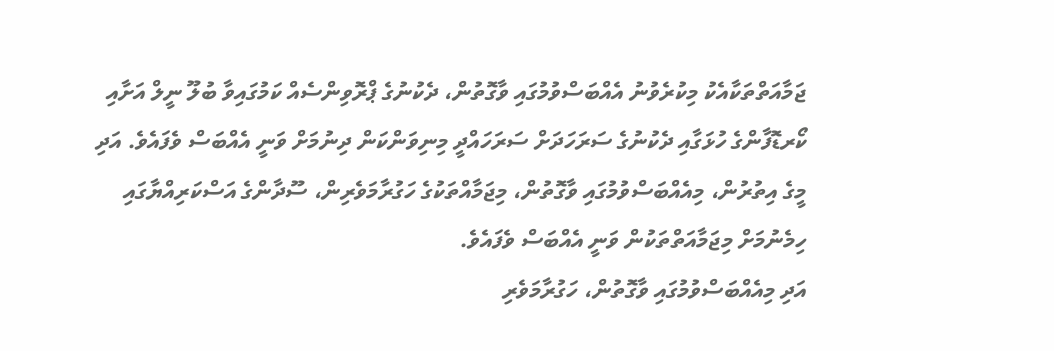ޖަމާއަތްތަކާއެކު މިކުރެވުނު އެއްބަސްވުމުގައި ވާގޮތުން، ދެކުނުގެ ޕްރޮވިންސެއް ކަމުގައިވާ ބުލޫ ނީލް އަށާއި ކޯރޑޮފާންގެ ހުޅަގާއި ދެކުނުގެ ސަރަހަދަށް ސަރަހައްދީ މިނިވަންކަން ދިނުމަށް ވަނީ އެއްބަސް ވެފައެވެ. އަދި މީގެ އިތުރުން، މިއެއްބަސްވުމުގައި ވާގޮތުން، މިޖަމާއްތަކުގެ ހަގުރާމަވެރިން، ސޫދާންގެ އަސްކަރިއްޔާގައި ހިމެނުމަށް މިޖަމާއަތްތަކުން ވަނީ އެއްބަސް ވެފައެވެ.
އަދި މިއެއްބަސްވުމުގައި ވާގޮތުން، ހަގުރާމަވެރި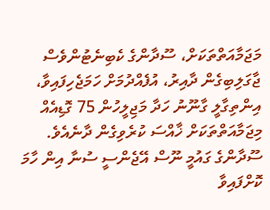މަޖަމާއަތްތަކަށް، ސޫދާންގެ ކެބިނެޓުންވެސް ޖާގަލިބިގެން ދާއިރު، އުފެއްދުމަށް ހަމަޖެހިފައިވާ، އިންތިގާލީ ގާނޫނު ހަދާ މަޖިލީހުން 75 ގޮޑިއެއް މިޖަމާއަތްތަކަށް ޚާއްސަ ކުރެވިގެން ދާނެއެވެ.
ސޫދާންގެ ގައުމީ ނޫސް އޭޖެންސީ ސުނާ އިން ހާމަ ކޮށްފައިވާ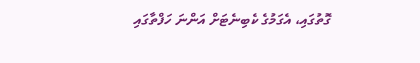ގޮތުގައި، އެގަމުގެ ކެބިނެޓަށް އަންނަ ހަފްތާގައި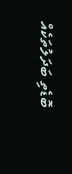ބޮޑެތި ބަދަލުތަކެއް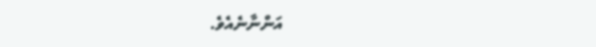އަންނާނެއެވެ.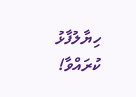ހިޔާލުފާޅު ކުރައްވާ!